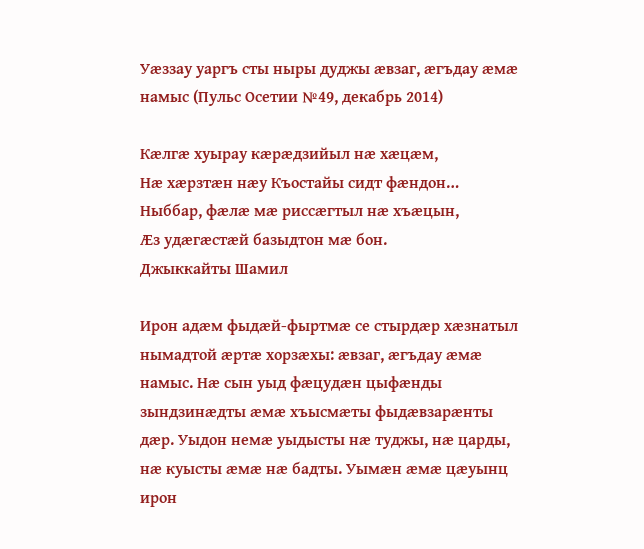Уæззау уаргъ сты ныры дуджы æвзаг, æгъдау æмæ намыс (Пульс Осетии №49, декабрь 2014)

Кæлгæ хуырау кæрæдзийыл нæ хæцæм,
Нæ хæрзтæн нæу Къостайы сидт фæндон…
Ныббар, фæлæ мæ риссæгтыл нæ хъæцын,
Æз удæгæстæй базыдтон мæ бон.
Джыккайты Шамил

Ирон адæм фыдæй-фыртмæ се стырдæр хæзнатыл нымадтой æртæ хорзæхы: æвзаг, æгъдау æмæ намыс. Нæ сын уыд фæцудæн цыфæнды зындзинæдты æмæ хъысмæты фыдæвзарæнты дæр. Уыдон немæ уыдысты нæ туджы, нæ царды, нæ куысты æмæ нæ бадты. Уымæн æмæ цæуынц ирон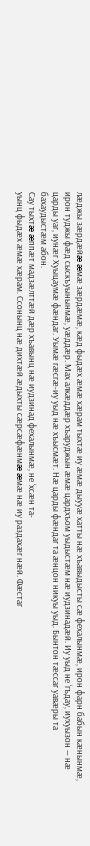лæджы зæрдæйæ æмæ зæрдæмæ, кæд фыдæх æмæ хæрам тыхтæ иу æмæ дыууæ хатты нæ хъавыдысты сæ фехалынмæ, ирон фарн бабын кæнынмæ, ирон туджы фæд сыскъуынынмæ, уæддæр. Мах алкæддæр хъаруджын æмæ цардхъом уыдыстæм нæ иудзинадæй. Иу уыд не ‘гъдау, иухуызон — нæ царды уаг, иунæг Хуыцаумæ фæндаг. Уымæ гæсгæ-иу уыд нæ хъысмæт. Нæ царды фæндаг та æнцон никуы уыд. Бынтон тæссаг уавæры та бахаудыстæм абон.
Сау тыхтæ æппæт мадзæлттæй дæр хъавынц нæ иудзинад фехалынмæ, не ‘хсæн та-
уынц фыдæх æмæ хæрам. Ссонынц нæ дихтæй æдыхты сæрсæфæнмæ æмæ нæ иу раздахæг нæй. Фæстаг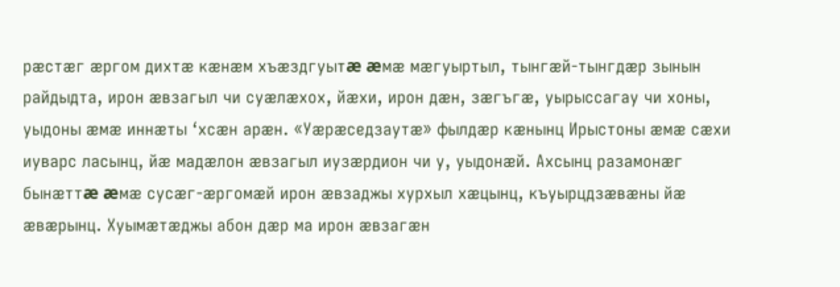рæстæг æргом дихтæ кæнæм хъæздгуытæ æмæ мæгуыртыл, тынгæй-тынгдæр зынын райдыдта, ирон æвзагыл чи суæлæхох, йæхи, ирон дæн, зæгъгæ, уырыссагау чи хоны, уыдоны æмæ иннæты ‘хсæн арæн. «Уæрæседзаутæ» фылдæр кæнынц Ирыстоны æмæ сæхи иуварс ласынц, йæ мадæлон æвзагыл иузæрдион чи у, уыдонæй. Ахсынц разамонæг бынæттæ æмæ сусæг-æргомæй ирон æвзаджы хурхыл хæцынц, къуырцдзæвæны йæ æвæрынц. Хуымæтæджы абон дæр ма ирон æвзагæн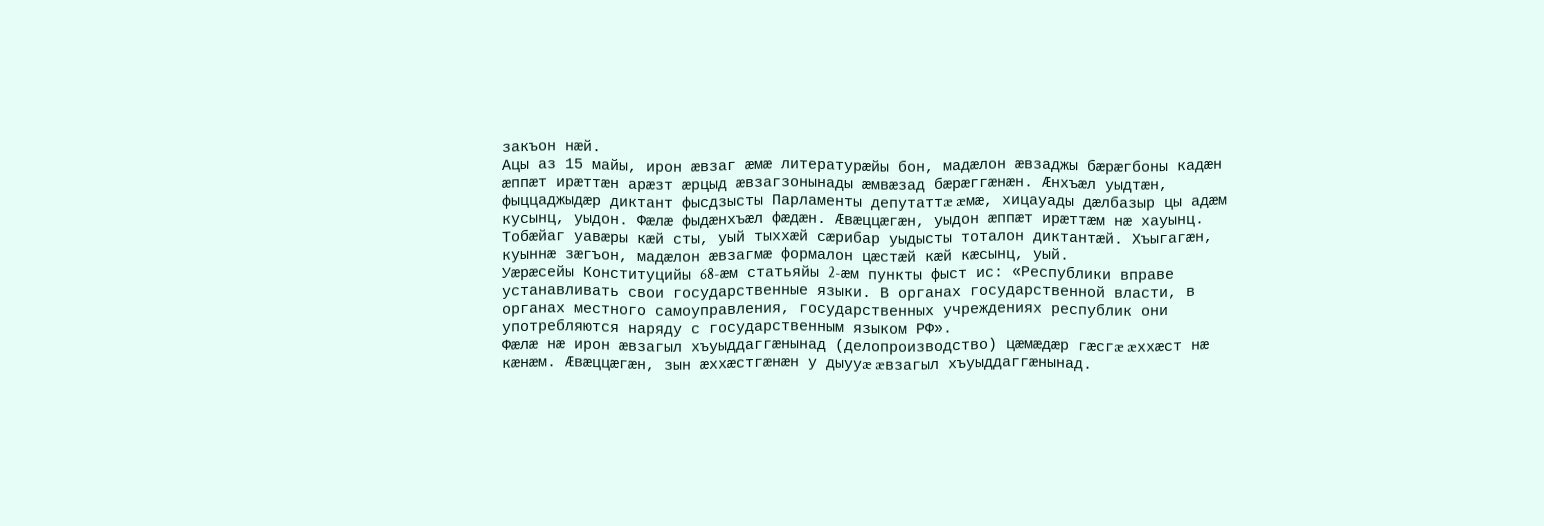закъон нæй.
Ацы аз 15 майы, ирон æвзаг æмæ литературæйы бон, мадæлон æвзаджы бæрæгбоны кадæн æппæт ирæттæн арæзт æрцыд æвзагзонынады æмвæзад бæрæггæнæн. Æнхъæл уыдтæн, фыццаджыдæр диктант фысдзысты Парламенты депутаттæ æмæ, хицауады дæлбазыр цы адæм кусынц, уыдон. Фæлæ фыдæнхъæл фæдæн. Æвæццæгæн, уыдон æппæт ирæттæм нæ хауынц. Тобæйаг уавæры кæй сты, уый тыххæй сæрибар уыдысты тоталон диктантæй. Хъыгагæн, куыннæ зæгъон, мадæлон æвзагмæ формалон цæстæй кæй кæсынц, уый.
Уæрæсейы Конституцийы 68-æм статьяйы 2-æм пункты фыст ис: «Республики вправе устанавливать свои государственные языки. В органах государственной власти, в органах местного самоуправления, государственных учреждениях республик они употребляются наряду с государственным языком РФ».
Фæлæ нæ ирон æвзагыл хъуыддаггæнынад (делопроизводство) цæмæдæр гæсгæ æххæст нæ кæнæм. Æвæццæгæн, зын æххæстгæнæн у дыууæ æвзагыл хъуыддаггæнынад.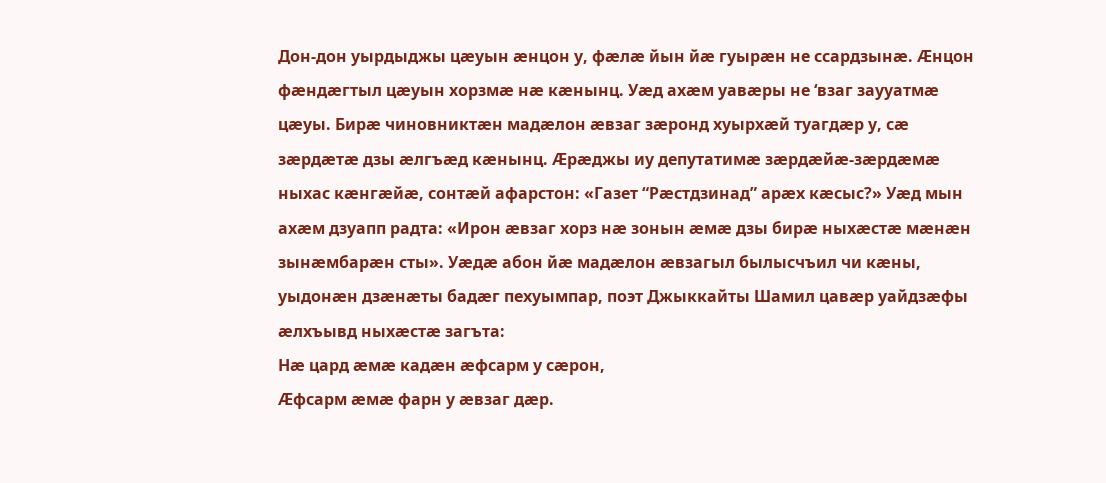Дон-дон уырдыджы цæуын æнцон у, фæлæ йын йæ гуырæн не ссардзынæ. Æнцон фæндæгтыл цæуын хорзмæ нæ кæнынц. Уæд ахæм уавæры не ‘взаг заууатмæ цæуы. Бирæ чиновниктæн мадæлон æвзаг зæронд хуырхæй туагдæр у, сæ зæрдæтæ дзы æлгъæд кæнынц. Æрæджы иу депутатимæ зæрдæйæ-зæрдæмæ ныхас кæнгæйæ, сонтæй афарстон: «Газет “Рæстдзинад” арæх кæсыс?» Уæд мын ахæм дзуапп радта: «Ирон æвзаг хорз нæ зонын æмæ дзы бирæ ныхæстæ мæнæн зынæмбарæн сты». Уæдæ абон йæ мадæлон æвзагыл былысчъил чи кæны, уыдонæн дзæнæты бадæг пехуымпар, поэт Джыккайты Шамил цавæр уайдзæфы æлхъывд ныхæстæ загъта:
Нæ цард æмæ кадæн æфсарм у сæрон,
Æфсарм æмæ фарн у æвзаг дæр.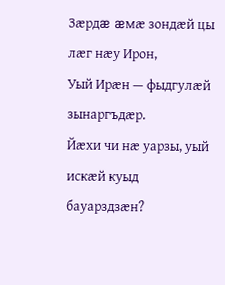Зæрдæ æмæ зондæй цы лæг нæу Ирон,
Уый Ирæн — фыдгулæй зынаргъдæр.
Йæхи чи нæ уарзы, уый искæй куыд бауарздзæн?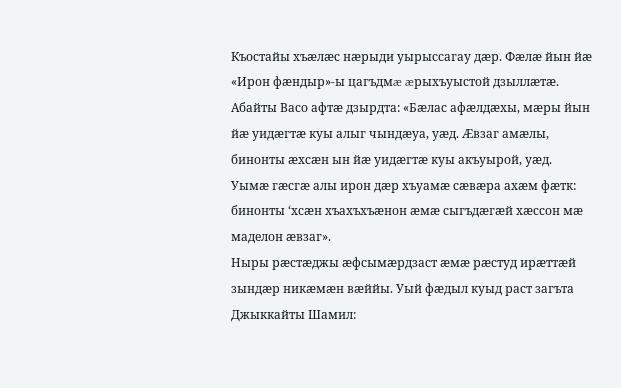Къостайы хъæлæс нæрыди уырыссагау дæр. Фæлæ йын йæ «Ирон фæндыр»-ы цагъдмæ æрыхъуыстой дзыллæтæ. Абайты Васо афтæ дзырдта: «Бæлас афæлдæхы, мæры йын йæ уидæгтæ куы алыг чындæуа, уæд. Æвзаг амæлы, бинонты æхсæн ын йæ уидæгтæ куы акъуырой, уæд. Уымæ гæсгæ алы ирон дæр хъуамæ сæвæра ахæм фæтк: бинонты ‘хсæн хъахъхъæнон æмæ сыгъдæгæй хæссон мæ маделон æвзаг».
Ныры рæстæджы æфсымæрдзаст æмæ рæстуд ирæттæй зындæр никæмæн вæййы. Уый фæдыл куыд раст загъта Джыккайты Шамил: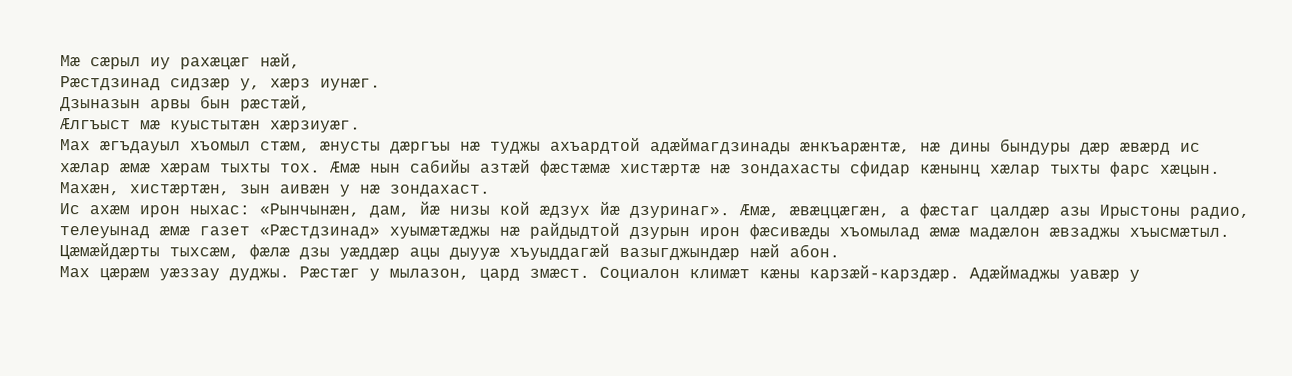Мæ сæрыл иу рахæцæг нæй,
Рæстдзинад сидзæр у, хæрз иунæг.
Дзыназын арвы бын рæстæй,
Æлгъыст мæ куыстытæн хæрзиуæг.
Мах æгъдауыл хъомыл стæм, æнусты дæргъы нæ туджы ахъардтой адæймагдзинады æнкъарæнтæ, нæ дины бындуры дæр æвæрд ис хæлар æмæ хæрам тыхты тох. Æмæ нын сабийы азтæй фæстæмæ хистæртæ нæ зондахасты сфидар кæнынц хæлар тыхты фарс хæцын. Махæн, хистæртæн, зын аивæн у нæ зондахаст.
Ис ахæм ирон ныхас: «Рынчынæн, дам, йæ низы кой æдзух йæ дзуринаг». Æмæ, æвæццæгæн, а фæстаг цалдæр азы Ирыстоны радио, телеуынад æмæ газет «Рæстдзинад» хуымæтæджы нæ райдыдтой дзурын ирон фæсивæды хъомылад æмæ мадæлон æвзаджы хъысмæтыл. Цæмæйдæрты тыхсæм, фæлæ дзы уæддæр ацы дыууæ хъуыддагæй вазыгджындæр нæй абон.
Мах цæрæм уæззау дуджы. Рæстæг у мылазон, цард змæст. Социалон климæт кæны карзæй-карздæр. Адæймаджы уавæр у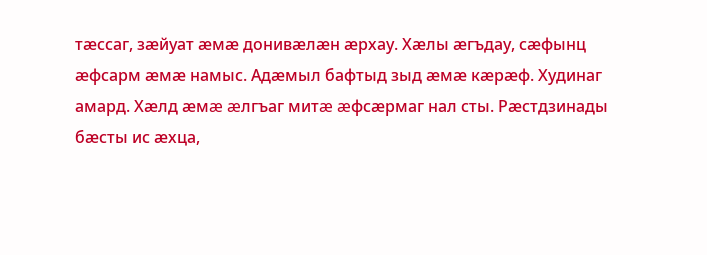тæссаг, зæйуат æмæ донивæлæн æрхау. Хæлы æгъдау, сæфынц æфсарм æмæ намыс. Адæмыл бафтыд зыд æмæ кæрæф. Худинаг амард. Хæлд æмæ æлгъаг митæ æфсæрмаг нал сты. Рæстдзинады бæсты ис æхца,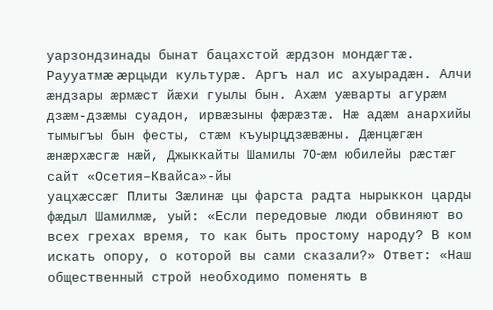уарзондзинады бынат бацахстой æрдзон мондæгтæ.
Раууатмæ æрцыди культурæ. Аргъ нал ис ахуырадæн. Алчи æндзары æрмæст йæхи гуылы бын. Ахæм уæварты агурæм дзæм-дзæмы суадон, ирвæзыны фæрæзтæ. Нæ адæм анархийы тымыгъы бын фесты, стæм къуырцдзæвæны. Дæнцæгæн æнæрхæсгæ нæй, Джыккайты Шамилы 70-æм юбилейы рæстæг сайт «Осетия–Квайса»-йы
уацхæссæг Плиты Зæлинæ цы фарста радта нырыккон царды фæдыл Шамилмæ, уый: «Если передовые люди обвиняют во всех грехах время, то как быть простому народу? В ком искать опору, о которой вы сами сказали?» Ответ: «Наш общественный строй необходимо поменять в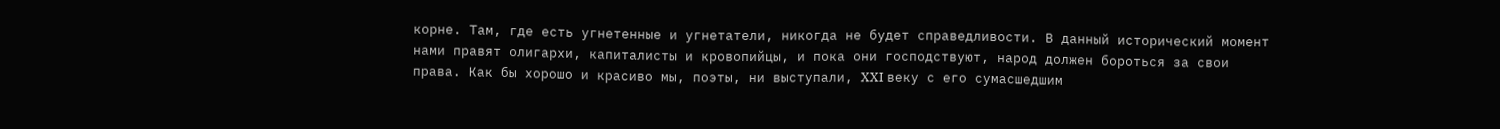корне. Там, где есть угнетенные и угнетатели, никогда не будет справедливости. В данный исторический момент нами правят олигархи, капиталисты и кровопийцы, и пока они господствуют, народ должен бороться за свои права. Как бы хорошо и красиво мы, поэты, ни выступали, XXI веку с его сумасшедшим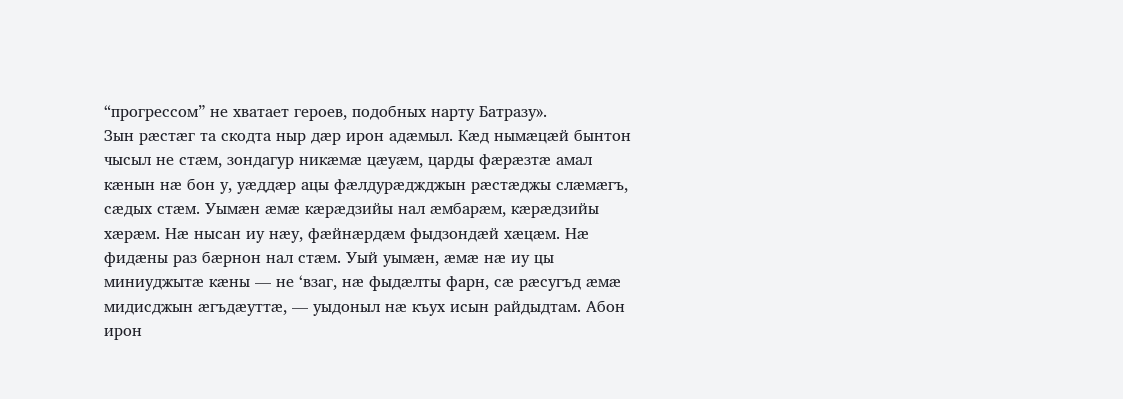“прогрессом” не хватает героев, подобных нарту Батразу».
Зын рæстæг та скодта ныр дæр ирон адæмыл. Кæд нымæцæй бынтон чысыл не стæм, зондагур никæмæ цæуæм, царды фæрæзтæ амал кæнын нæ бон у, уæддæр ацы фæлдурæджджын рæстæджы слæмæгъ, сæдых стæм. Уымæн æмæ кæрæдзийы нал æмбарæм, кæрæдзийы хæрæм. Нæ нысан иу нæу, фæйнæрдæм фыдзондæй хæцæм. Нæ фидæны раз бæрнон нал стæм. Уый уымæн, æмæ нæ иу цы миниуджытæ кæны — не ‘взаг, нæ фыдæлты фарн, сæ рæсугъд æмæ мидисджын æгъдæуттæ, — уыдоныл нæ къух исын райдыдтам. Абон ирон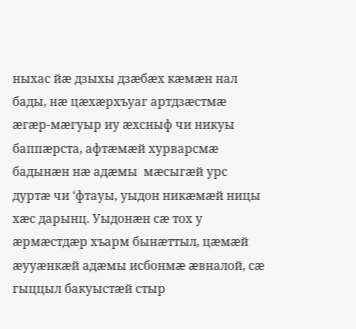ныхас йæ дзыхы дзæбæх кæмæн нал бады, нæ цæхæрхъуаг артдзæстмæ æгæр-мæгуыр иу æхсныф чи никуы баппæрста, афтæмæй хурварсмæ бадынæн нæ адæмы  мæсыгæй урс дуртæ чи ‘фтауы, уыдон никæмæй ницы хæс дарынц. Уыдонæн сæ тох у æрмæстдæр хъарм бынæттыл, цæмæй æууæнкæй адæмы исбонмæ æвналой, сæ гыццыл бакуыстæй стыр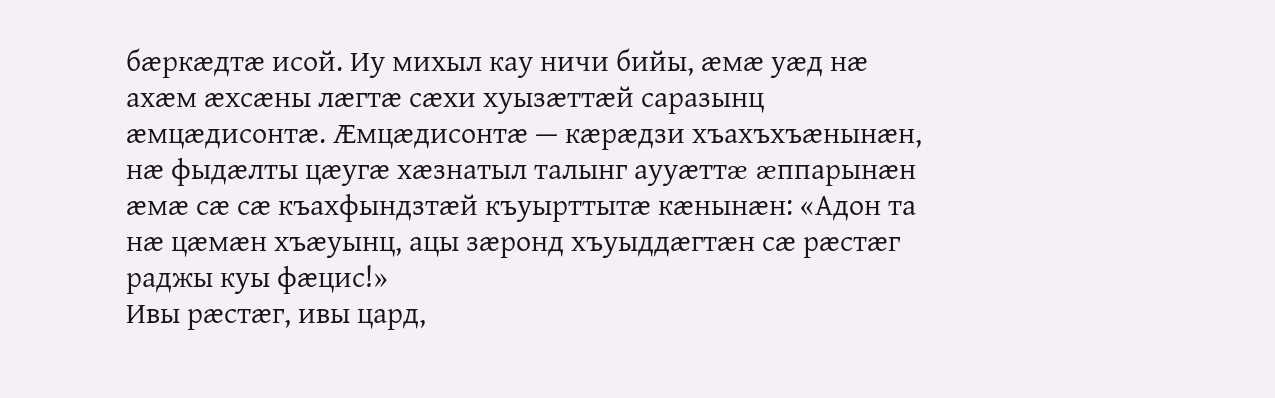бæркæдтæ исой. Иу михыл кау ничи бийы, æмæ уæд нæ ахæм æхсæны лæгтæ сæхи хуызæттæй саразынц æмцæдисонтæ. Æмцæдисонтæ — кæрæдзи хъахъхъæнынæн, нæ фыдæлты цæугæ хæзнатыл талынг аууæттæ æппарынæн æмæ сæ сæ къахфындзтæй къуырттытæ кæнынæн: «Адон та нæ цæмæн хъæуынц, ацы зæронд хъуыддæгтæн сæ рæстæг раджы куы фæцис!»
Ивы рæстæг, ивы цард,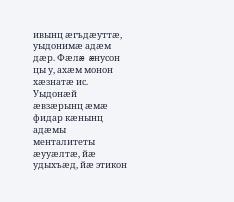ивынц æгъдæуттæ, уыдонимæ адæм дæр. Фæлæ æнусон цы у, ахæм монон хæзнатæ ис. Уыдонæй æвзæрынц æмæ фидар кæнынц адæмы менталитеты æууæлтæ, йæ удыхъæд, йæ этикон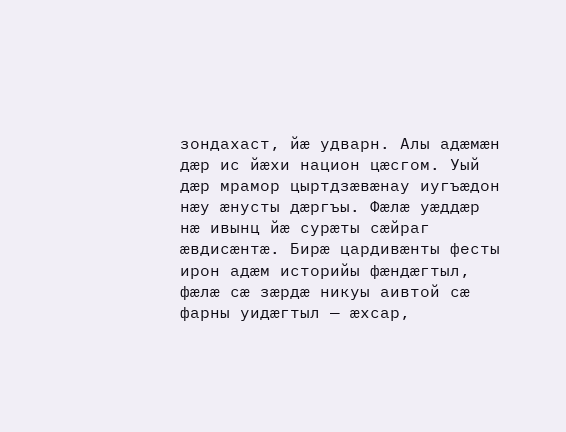зондахаст, йæ удварн. Алы адæмæн дæр ис йæхи национ цæсгом. Уый дæр мрамор цыртдзæвæнау иугъæдон нæу æнусты дæргъы. Фæлæ уæддæр нæ ивынц йæ сурæты сæйраг æвдисæнтæ. Бирæ цардивæнты фесты ирон адæм историйы фæндæгтыл, фæлæ сæ зæрдæ никуы аивтой сæ фарны уидæгтыл — æхсар,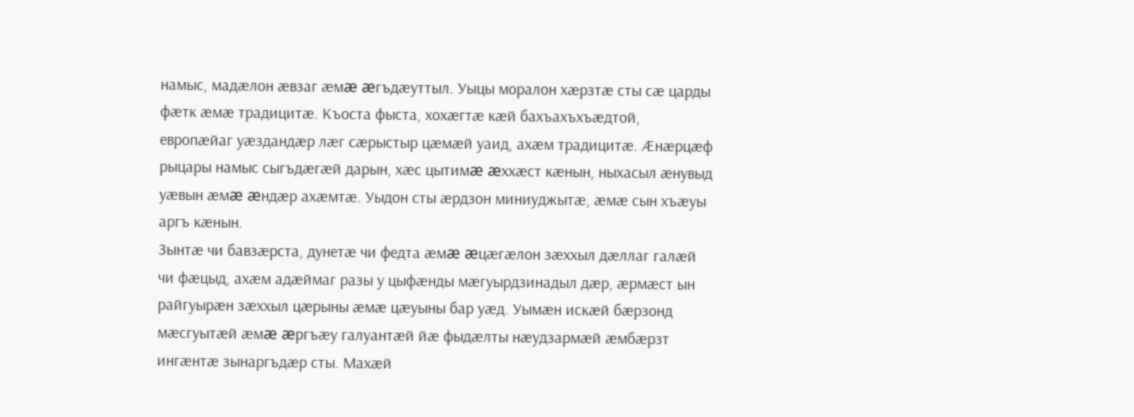намыс, мадæлон æвзаг æмæ æгъдæуттыл. Уыцы моралон хæрзтæ сты сæ царды фæтк æмæ традицитæ. Къоста фыста, хохæгтæ кæй бахъахъхъæдтой, европæйаг уæздандæр лæг сæрыстыр цæмæй уаид, ахæм традицитæ. Æнæрцæф рыцары намыс сыгъдæгæй дарын, хæс цытимæ æххæст кæнын, ныхасыл æнувыд уæвын æмæ æндæр ахæмтæ. Уыдон сты æрдзон миниуджытæ, æмæ сын хъæуы аргъ кæнын.
Зынтæ чи бавзæрста, дунетæ чи федта æмæ æцæгæлон зæххыл дæллаг галæй чи фæцыд, ахæм адæймаг разы у цыфæнды мæгуырдзинадыл дæр, æрмæст ын райгуырæн зæххыл цæрыны æмæ цæуыны бар уæд. Уымæн искæй бæрзонд мæсгуытæй æмæ æргъæу галуантæй йæ фыдæлты нæудзармæй æмбæрзт ингæнтæ зынаргъдæр сты. Махæй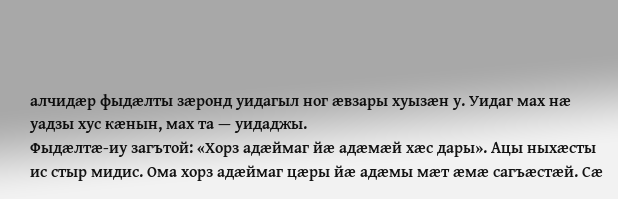алчидæр фыдæлты зæронд уидагыл ног æвзары хуызæн у. Уидаг мах нæ уадзы хус кæнын, мах та — уидаджы.
Фыдæлтæ-иу загътой: «Хорз адæймаг йæ адæмæй хæс дары». Ацы ныхæсты ис стыр мидис. Ома хорз адæймаг цæры йæ адæмы мæт æмæ сагъæстæй. Сæ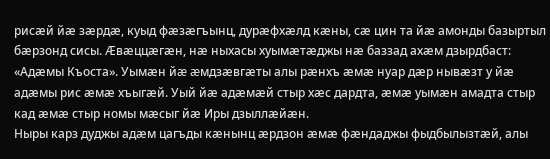рисæй йæ зæрдæ, куыд фæзæгъынц, дурæфхæлд кæны, сæ цин та йæ амонды базыртыл бæрзонд сисы. Æвæццæгæн, нæ ныхасы хуымæтæджы нæ баззад ахæм дзырдбаст: «Адæмы Къоста». Уымæн йæ æмдзæвгæты алы рæнхъ æмæ нуар дæр нывæзт у йæ адæмы рис æмæ хъыгæй. Уый йæ адæмæй стыр хæс дардта, æмæ уымæн амадта стыр кад æмæ стыр номы мæсыг йæ Иры дзыллæйæн.
Ныры карз дуджы адæм цагъды кæнынц æрдзон æмæ фæндаджы фыдбылызтæй, алы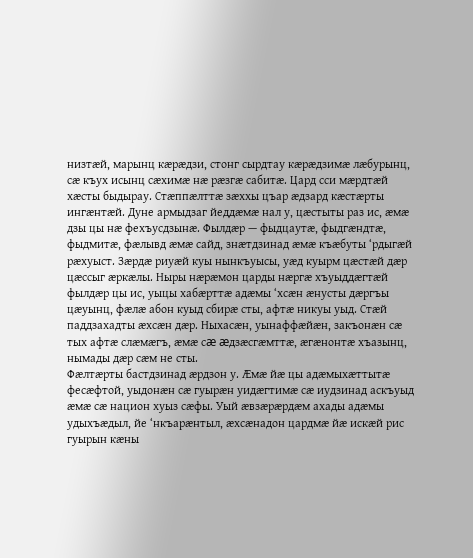низтæй, марынц кæрæдзи, стонг сырдтау кæрæдзимæ лæбурынц, сæ къух исынц сæхимæ нæ рæзгæ сабитæ. Цард сси мæрдтæй хæсты быдырау. Стæппæлттæ зæххы цъар æдзард кæстæрты ингæнтæй. Дуне армыдзаг йеддæмæ нал у, цæстыты раз ис, æмæ дзы цы нæ фехъусдзынæ. Фылдæр — фыдцаутæ, фыдгæндтæ, фыдмитæ, фæлывд æмæ сайд, знæтдзинад æмæ къæбуты ‘рдыгæй рæхуыст. Зæрдæ риуæй куы нынкъуысы, уæд куырм цæстæй дæр цæссыг æркæлы. Ныры нæрæмон царды нæргæ хъуыддæгтæй фылдæр цы ис, уыцы хабæрттæ адæмы ‘хсæн æнусты дæргъы цæуынц, фæлæ абон куыд сбирæ сты, афтæ никуы уыд. Стæй паддзахадты æхсæн дæр. Ныхасæн, уынаффæйæн, закъонæн сæ тых афтæ слæмæгъ, æмæ сæ æдзæсгæмттæ, æгæнонтæ хъазынц, нымады дæр сæм не сты.
Фæлтæрты бастдзинад æрдзон у. Æмæ йæ цы адæмыхæттытæ фесæфтой, уыдонæн сæ гуырæн уидæгтимæ сæ иудзинад аскъуыд æмæ сæ национ хуыз сæфы. Уый æвзæрæрдæм ахады адæмы удыхъæдыл, йе ‘нкъарæнтыл, æхсæнадон цардмæ йæ искæй рис гуырын кæны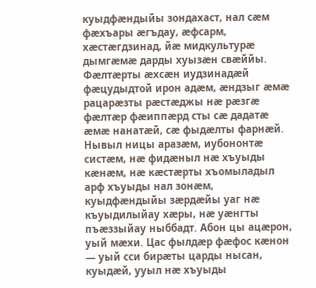куыдфæндыйы зондахаст, нал сæм фæхъары æгъдау, æфсарм, хæстæгдзинад, йæ мидкультурæ дымгæмæ дарды хуызæн свæййы. Фæлтæрты æхсæн иудзинадæй фæцудыдтой ирон адæм, æндзыг æмæ рацарæзты рæстæджы нæ рæзгæ фæлтæр фæиппæрд сты сæ дадатæ æмæ нанатæй, сæ фыдæлты фарнæй. Нывыл ницы аразæм, иубононтæ систæм, нæ фидæныл нæ хъуыды кæнæм, нæ кæстæрты хъомыладыл арф хъуыды нал зонæм, куыдфæндыйы зæрдæйы уаг нæ къуыдилыйау хæры, нæ уæнгты пъæззыйау ныббадт. Абон цы ацæрон, уый мæхи. Цас фылдæр фæфос кæнон — уый сси бирæты царды нысан, куыдæй, ууыл нæ хъуыды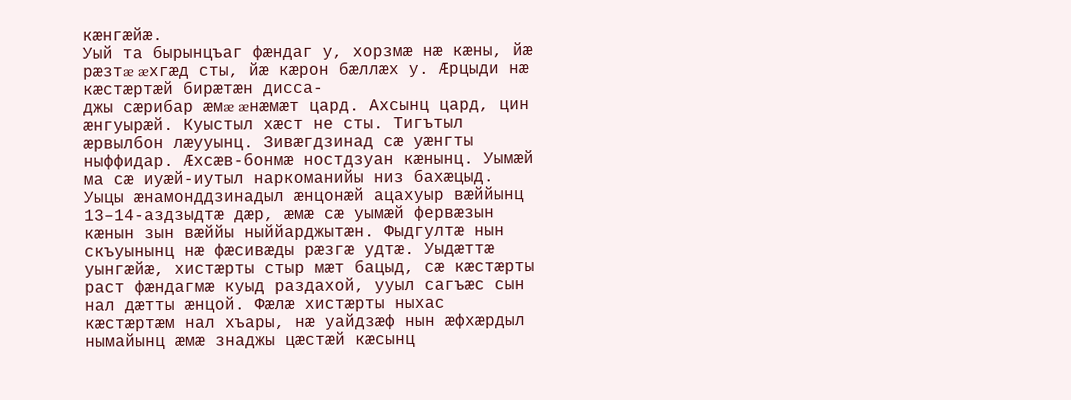кæнгæйæ.
Уый та бырынцъаг фæндаг у, хорзмæ нæ кæны, йæ рæзтæ æхгæд сты, йæ кæрон бæллæх у. Æрцыди нæ кæстæртæй бирæтæн дисса-
джы сæрибар æмæ æнæмæт цард. Ахсынц цард, цин æнгуырæй. Куыстыл хæст не сты. Тигътыл æрвылбон лæууынц. Зивæгдзинад сæ уæнгты ныффидар. Æхсæв-бонмæ ностдзуан кæнынц. Уымæй ма сæ иуæй-иутыл наркоманийы низ бахæцыд. Уыцы æнамонддзинадыл æнцонæй ацахуыр вæййынц 13–14-аздзыдтæ дæр, æмæ сæ уымæй фервæзын кæнын зын вæййы ныййарджытæн. Фыдгултæ нын скъуынынц нæ фæсивæды рæзгæ удтæ. Уыдæттæ уынгæйæ, хистæрты стыр мæт бацыд, сæ кæстæрты раст фæндагмæ куыд раздахой, ууыл сагъæс сын нал дæтты æнцой. Фæлæ хистæрты ныхас кæстæртæм нал хъары, нæ уайдзæф нын æфхæрдыл нымайынц æмæ знаджы цæстæй кæсынц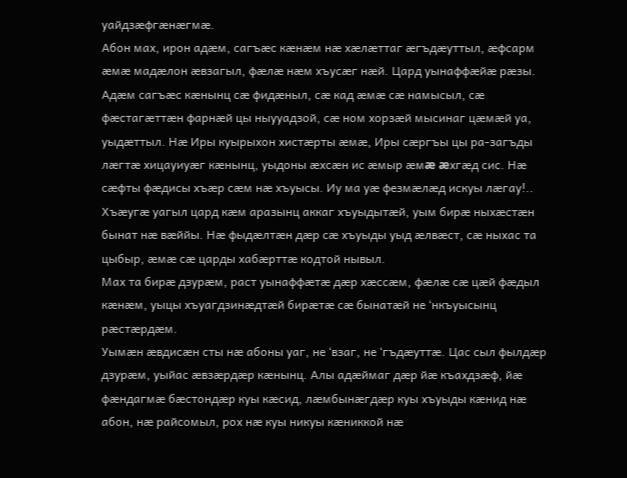уайдзæфгæнæгмæ.
Абон мах, ирон адæм, сагъæс кæнæм нæ хæлæттаг æгъдæуттыл, æфсарм æмæ мадæлон æвзагыл, фæлæ нæм хъусæг нæй. Цард уынаффæйæ рæзы. Адæм сагъæс кæнынц сæ фидæныл, сæ кад æмæ сæ намысыл, сæ фæстагæттæн фарнæй цы ныууадзой, сæ ном хорзæй мысинаг цæмæй уа, уыдæттыл. Нæ Иры куырыхон хистæрты æмæ, Иры сæргъы цы ра-загъды лæгтæ хицауиуæг кæнынц, уыдоны æхсæн ис æмыр æмæ æхгæд сис. Нæ сæфты фæдисы хъæр сæм нæ хъуысы. Иу ма уæ фезмæлæд искуы лæгау!..
Хъæугæ уагыл цард кæм аразынц аккаг хъуыдытæй, уым бирæ ныхæстæн бынат нæ вæййы. Нæ фыдæлтæн дæр сæ хъуыды уыд æлвæст, сæ ныхас та цыбыр, æмæ сæ царды хабæрттæ кодтой нывыл.
Мах та бирæ дзурæм, раст уынаффæтæ дæр хæссæм, фæлæ сæ цæй фæдыл кæнæм, уыцы хъуагдзинæдтæй бирæтæ сæ бынатæй не ‘нкъуысынц рæстæрдæм.
Уымæн æвдисæн сты нæ абоны уаг, не ‘взаг, не ‘гъдæуттæ. Цас сыл фылдæр дзурæм, уыйас æвзæрдæр кæнынц. Алы адæймаг дæр йæ къахдзæф, йæ фæндагмæ бæстондæр куы кæсид, лæмбынæгдæр куы хъуыды кæнид нæ абон, нæ райсомыл, рох нæ куы никуы кæниккой нæ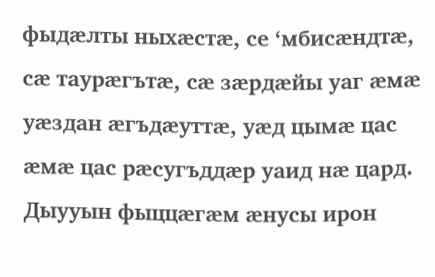фыдæлты ныхæстæ, се ‘мбисæндтæ, сæ таурæгътæ, сæ зæрдæйы уаг æмæ уæздан æгъдæуттæ, уæд цымæ цас æмæ цас рæсугъддæр уаид нæ цард.
Дыууын фыццæгæм æнусы ирон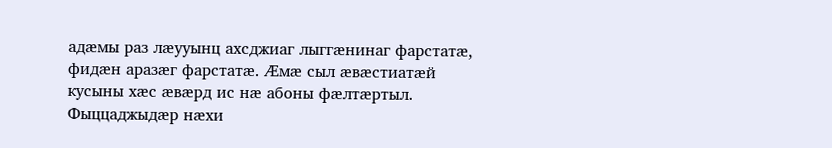адæмы раз лæууынц ахсджиаг лыггæнинаг фарстатæ, фидæн аразæг фарстатæ. Æмæ сыл æвæстиатæй кусыны хæс æвæрд ис нæ абоны фæлтæртыл. Фыццаджыдæр нæхи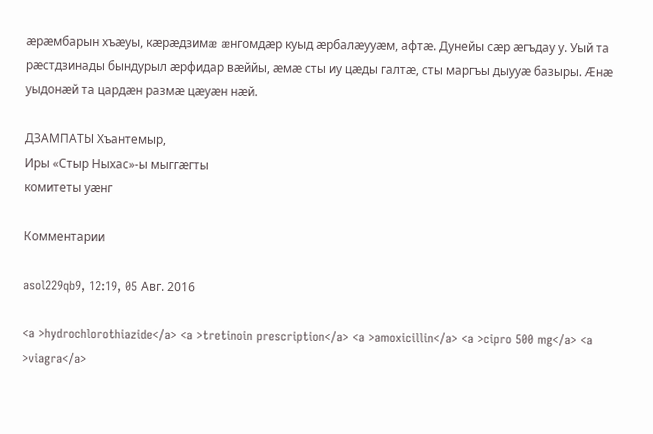æрæмбарын хъæуы, кæрæдзимæ æнгомдæр куыд æрбалæууæм, афтæ. Дунейы сæр æгъдау у. Уый та рæстдзинады бындурыл æрфидар вæййы, æмæ сты иу цæды галтæ, сты маргъы дыууæ базыры. Æнæ уыдонæй та цардæн размæ цæуæн нæй.

ДЗАМПАТЫ Хъантемыр,
Иры «Стыр Ныхас»-ы мыггæгты
комитеты уæнг

Комментарии

asol229qb9, 12:19, 05 Авг. 2016

<a >hydrochlorothiazide</a> <a >tretinoin prescription</a> <a >amoxicillin</a> <a >cipro 500 mg</a> <a >viagra</a>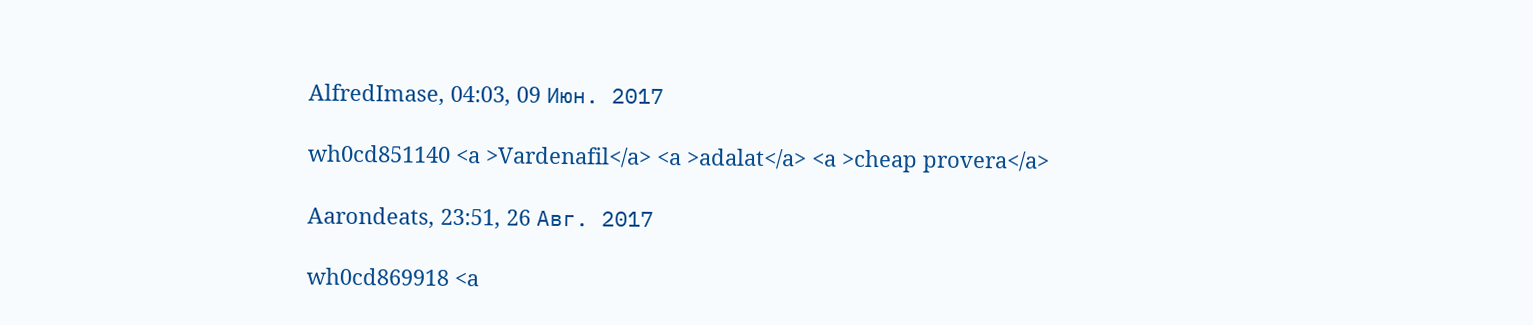AlfredImase, 04:03, 09 Июн. 2017

wh0cd851140 <a >Vardenafil</a> <a >adalat</a> <a >cheap provera</a>

Aarondeats, 23:51, 26 Авг. 2017

wh0cd869918 <a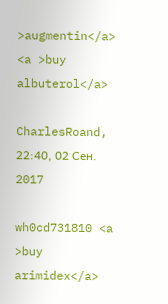>augmentin</a> <a >buy albuterol</a>

CharlesRoand, 22:40, 02 Сен. 2017

wh0cd731810 <a >buy arimidex</a>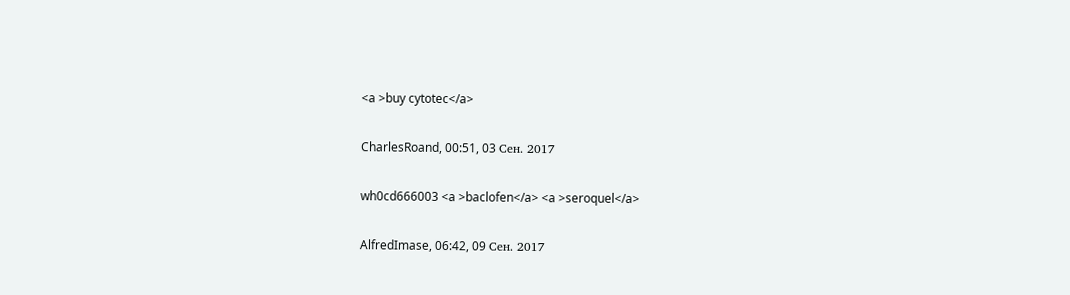<a >buy cytotec</a>

CharlesRoand, 00:51, 03 Сен. 2017

wh0cd666003 <a >baclofen</a> <a >seroquel</a>

AlfredImase, 06:42, 09 Сен. 2017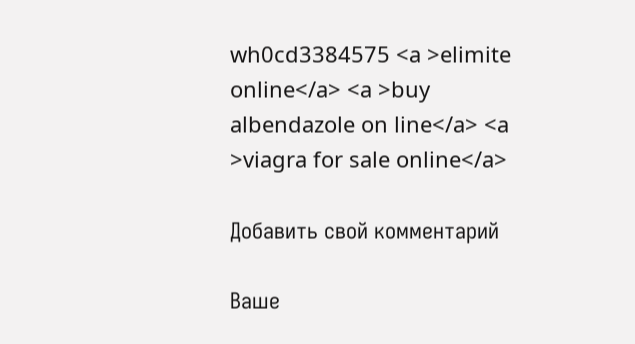wh0cd3384575 <a >elimite online</a> <a >buy albendazole on line</a> <a >viagra for sale online</a>

Добавить свой комментарий

Ваше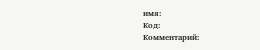имя:
Код:
Комментарий: